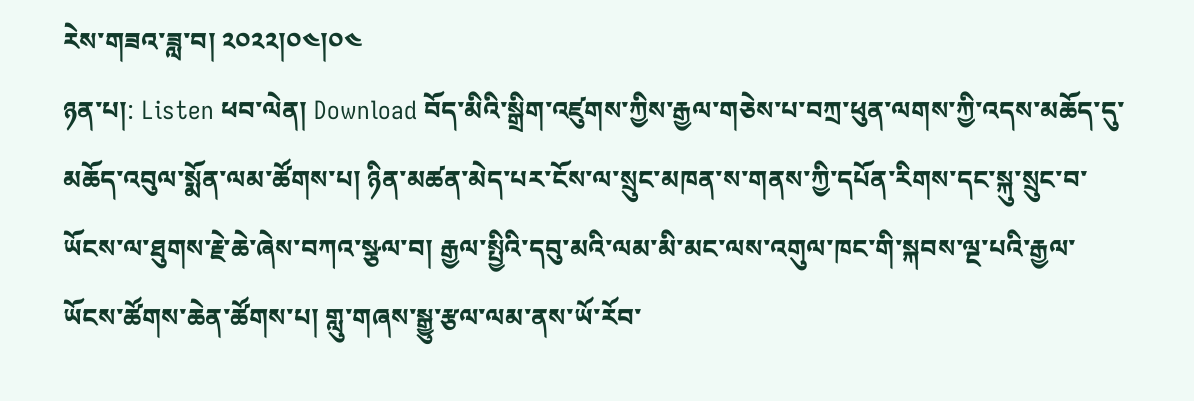རེས་གཟའ་ཟླ་བ། ༢༠༢༢།༠༤།༠༤
ཉན་པ།: Listen ཕབ་ལེན། Download བོད་མིའི་སྒྲིག་འཛུགས་ཀྱིས་རྒྱལ་གཅེས་པ་བཀྲ་ཕུན་ལགས་ཀྱི་འདས་མཆོད་དུ་མཆོད་འབུལ་སྨོན་ལམ་ཚོགས་པ། ཉིན་མཚན་མེད་པར་ངོས་ལ་སྲུང་མཁན་ས་གནས་ཀྱི་དཔོན་རིགས་དང་སྐུ་སྲུང་བ་ཡོངས་ལ་ཐུགས་རྗེ་ཆེ་ཞེས་བཀའ་སྩལ་བ། རྒྱལ་སྤྱིའི་དབུ་མའི་ལམ་མི་མང་ལས་འགུལ་ཁང་གི་སྐབས་ལྔ་པའི་རྒྱལ་ཡོངས་ཚོགས་ཆེན་ཚོགས་པ། གླུ་གཞས་སྒྱུ་རྩལ་ལམ་ནས་ཡོ་རོབ་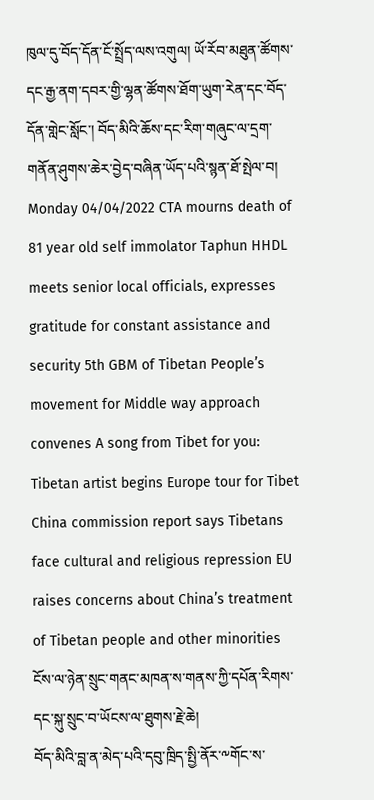ཁུལ་དུ་བོད་དོན་ངོ་སྤྲོད་ལས་འགུལ། ཡོ་རོབ་མཐུན་ཚོགས་དང་རྒྱ་ནག་དབར་གྱི་ལྷན་ཚོགས་ཐོག་ཡུག་རེན་དང་བོད་དོན་གླེང་སློང་། བོད་མིའི་ཆོས་དང་རིག་གཞུང་ལ་དྲག་གནོན་ཤུགས་ཆེར་བྱེད་བཞིན་ཡོད་པའི་སྙན་ཐོ་སྤེལ་བ། Monday 04/04/2022 CTA mourns death of 81 year old self immolator Taphun HHDL meets senior local officials, expresses gratitude for constant assistance and security 5th GBM of Tibetan People’s movement for Middle way approach convenes A song from Tibet for you: Tibetan artist begins Europe tour for Tibet China commission report says Tibetans face cultural and religious repression EU raises concerns about China’s treatment of Tibetan people and other minorities
ངོས་ལ་ཉེན་སྲུང་གནང་མཁན་ས་གནས་ཀྱི་དཔོན་རིགས་དང་སྐུ་སྲུང་བ་ཡོངས་ལ་ཐུགས་རྗེ་ཆེ།
བོད་མིའི་བླ་ན་མེད་པའི་དབུ་ཁྲིད་སྤྱི་ནོར་༸གོང་ས་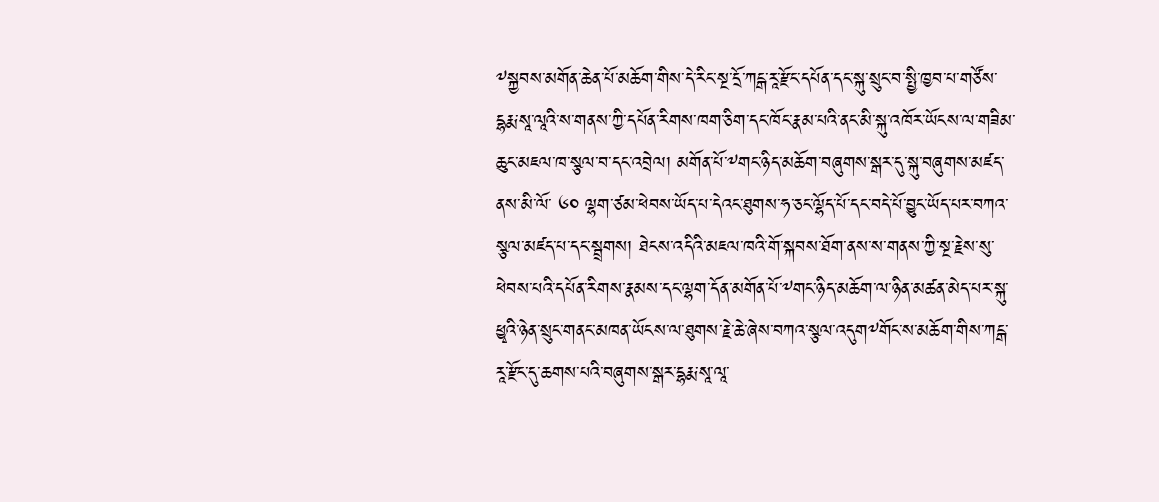༸སྐྱབས་མགོན་ཆེན་པོ་མཆོག་གིས་དེ་རིང་སྔ་དྲོ་ཀངྒ་རཱ་རྫོང་དཔོན་དང་སྐུ་སྲུང་བ་སྤྱི་ཁྱབ་པ་གཙོས་དྷརྨ་སཱ་ལཱའི་ས་གནས་ཀྱི་དཔོན་རིགས་ཁག་ཅིག་དང་ཁོང་རྣམ་པའི་ནང་མི་སྐུ་འཁོར་ཡོངས་ལ་གཟིམ་ཆུང་མཇལ་ཁ་སྩལ་བ་དང་འབྲེལ། མགོན་པོ་༸གང་ཉིད་མཆོག་བཞུགས་སྒར་དུ་སྐུ་བཞུགས་མཛད་ནས་མི་ལོ་ ༦༠ ལྷག་ཙམ་ཕེབས་ཡོད་པ་དེའང་ཐུགས་ཧ་ཅང་ལྷོད་པོ་དང་བདེ་པོ་བྱུང་ཡོད་པར་བཀའ་སྩལ་མཛད་པ་དང་སྦྲགས། ཐེངས་འདིའི་མཇལ་ཁའི་གོ་སྐབས་ཐོག་ནས་ས་གནས་ཀྱི་སྔ་རྗེས་སུ་ཕེབས་པའི་དཔོན་རིགས་རྣམས་དང་ལྷག་དོན་མགོན་པོ་༸གང་ཉིད་མཆོག་ལ་ཉིན་མཚན་མེད་པར་སྐུ་ཕྱྭའི་ཉེན་སྲུང་གནང་མཁན་ཡོངས་ལ་ཐུགས་རྗེ་ཆེ་ཞེས་བཀའ་སྩལ་འདུག༸གོང་ས་མཆོག་གིས་ཀངྒ་རཱ་རྫོང་དུ་ཆགས་པའི་བཞུགས་སྒར་དྷརྨ་སཱ་ལཱ་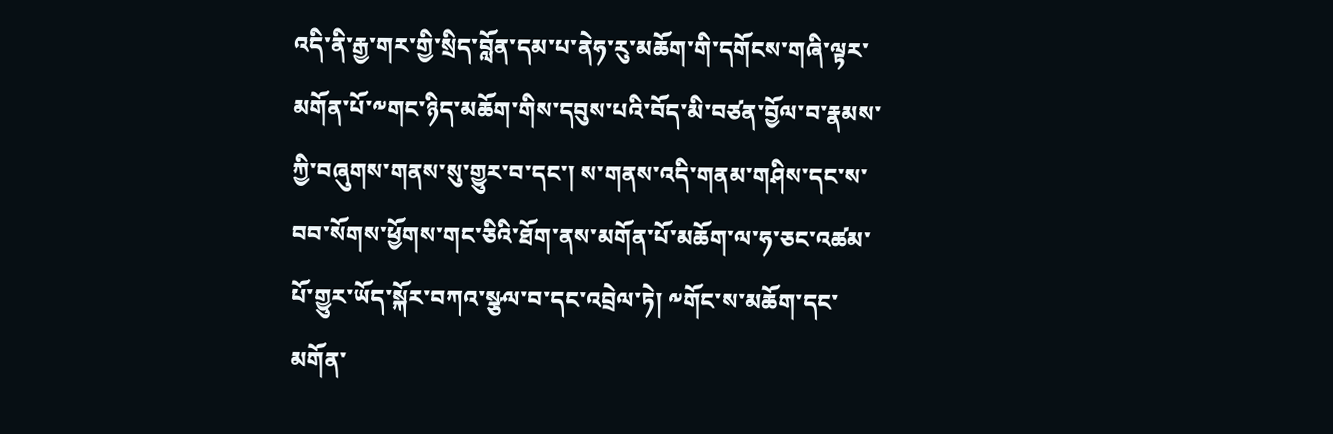འདི་ནི་རྒྱ་གར་གྱི་སྲིད་བློན་དམ་པ་ནེཧ་རུ་མཆོག་གི་དགོངས་གཞི་ལྟར་མགོན་པོ་༸གང་ཉིད་མཆོག་གིས་དབུས་པའི་བོད་མི་བཙན་བྱོལ་བ་རྣམས་ཀྱི་བཞུགས་གནས་སུ་གྱུར་བ་དང་། ས་གནས་འདི་གནམ་གཤིས་དང་ས་བབ་སོགས་ཕྱོགས་གང་ཅིའི་ཐོག་ནས་མགོན་པོ་མཆོག་ལ་ཧ་ཅང་འཚམ་པོ་གྱུར་ཡོད་སྐོར་བཀའ་སྩལ་བ་དང་འབྲེལ་ཏེ། ༸གོང་ས་མཆོག་དང་མགོན་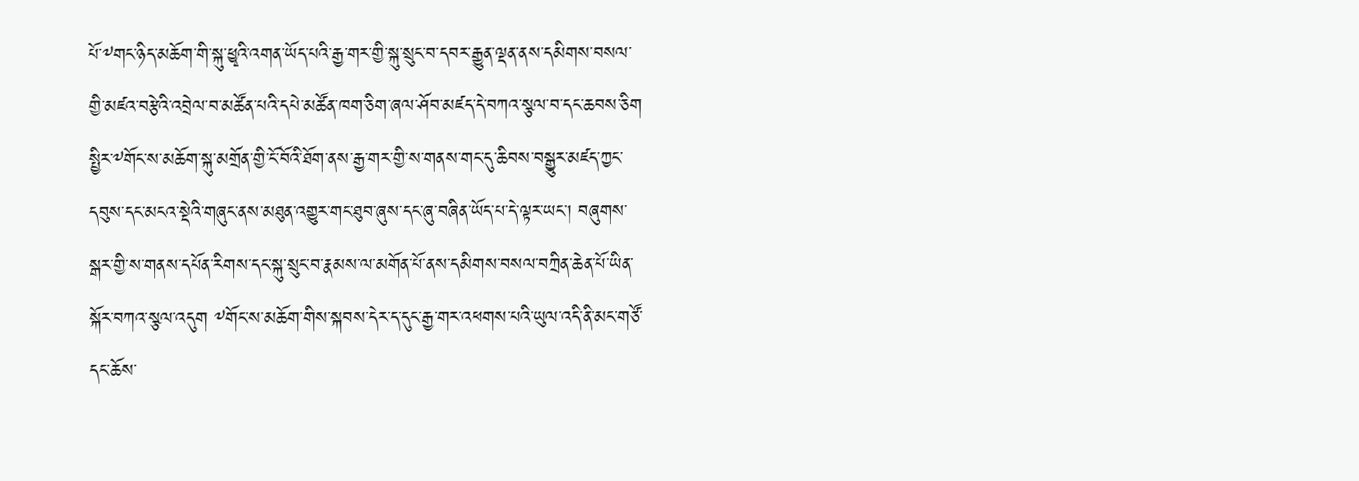པོ་༸གང་ཉིད་མཆོག་གི་སྐུ་ཕྱྭའི་འགན་ཡོད་པའི་རྒྱ་གར་གྱི་སྐུ་སྲུང་བ་དབར་རྒྱུན་ལྡན་ནས་དམིགས་བསལ་གྱི་མཛའ་བརྩེའི་འབྲེལ་བ་མཚོན་པའི་དཔེ་མཚོན་ཁག་ཅིག་ཞལ་ཤོབ་མཛད་དེ་བཀའ་སྩལ་བ་དང་ཆབས་ཅིག སྤྱིར་༸གོང་ས་མཆོག་སྐུ་མགྲོན་གྱི་ངོ་བོའི་ཐོག་ནས་རྒྱ་གར་གྱི་ས་གནས་གང་དུ་ཆིབས་བསྒྱུར་མཛད་ཀྱང་དབུས་དང་མངའ་སྡེའི་གཞུང་ནས་མཐུན་འགྱུར་གང་ཐུབ་ཞུས་དང་ཞུ་བཞིན་ཡོད་པ་དེ་ལྟར་ཡང་། བཞུགས་སྒར་གྱི་ས་གནས་དཔོན་རིགས་དང་སྐུ་སྲུང་བ་རྣམས་ལ་མགོན་པོ་ནས་དམིགས་བསལ་བཀྲིན་ཆེན་པོ་ཡིན་སྐོར་བཀའ་སྩལ་འདུག ༸གོང་ས་མཆོག་གིས་སྐབས་དེར་ད་དུང་རྒྱ་གར་འཕགས་པའི་ཡུལ་འདི་ནི་མང་གཙོ་དང་ཆོས་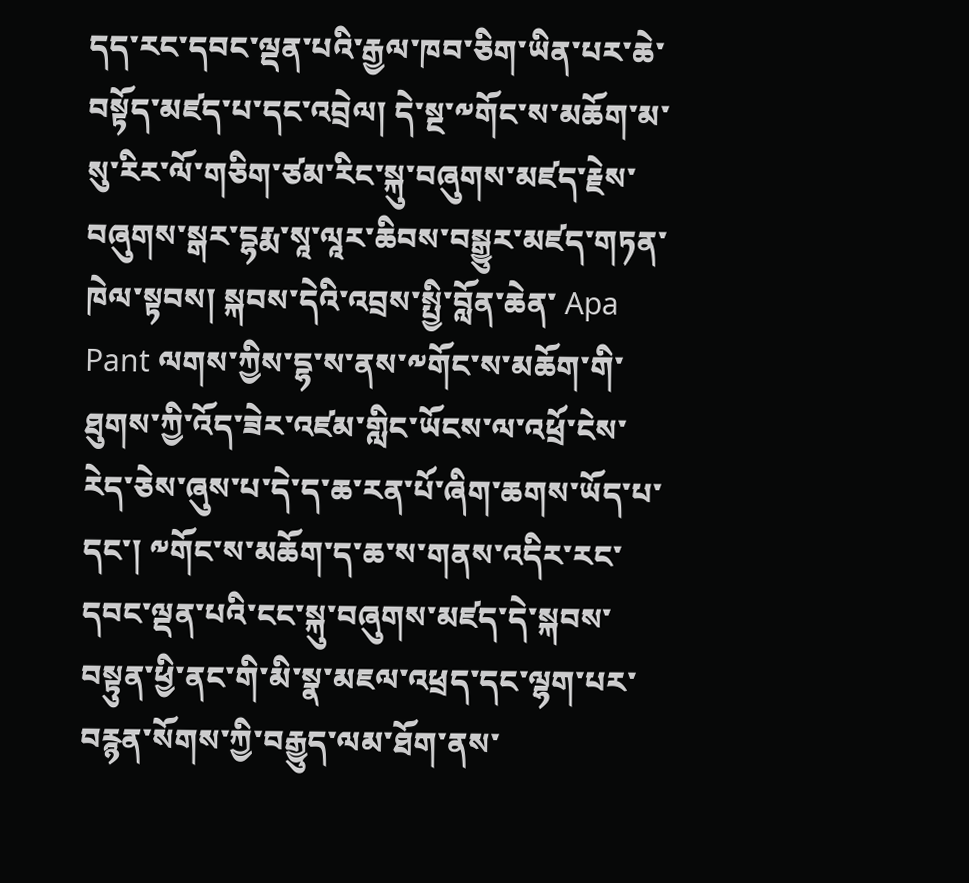དད་རང་དབང་ལྡན་པའི་རྒྱལ་ཁབ་ཅིག་ཡིན་པར་ཆེ་བསྟོད་མཛད་པ་དང་འབྲེལ། དེ་སྔ་༸གོང་ས་མཆོག་མ་སུ་རིར་ལོ་གཅིག་ཙམ་རིང་སྐུ་བཞུགས་མཛད་རྗེས་བཞུགས་སྒར་དྷརྨ་སཱ་ལཱར་ཆིབས་བསྒྱུར་མཛད་གཏན་ཁེལ་སྟབས། སྐབས་དེའི་འབྲས་སྤྱི་བློན་ཆེན་ Apa Pant ལགས་ཀྱིས་དྷ་ས་ནས་༸གོང་ས་མཆོག་གི་ཐུགས་ཀྱི་འོད་ཟེར་འཛམ་གླིང་ཡོངས་ལ་འཕྲོ་ངེས་རེད་ཅེས་ཞུས་པ་དེ་ད་ཆ་རན་པོ་ཞིག་ཆགས་ཡོད་པ་དང་། ༸གོང་ས་མཆོག་ད་ཆ་ས་གནས་འདིར་རང་དབང་ལྡན་པའི་ངང་སྐུ་བཞུགས་མཛད་དེ་སྐབས་བསྟུན་ཕྱི་ནང་གི་མི་སྣ་མཇལ་འཕྲད་དང་ལྷག་པར་བརྙན་སོགས་ཀྱི་བརྒྱུད་ལམ་ཐོག་ནས་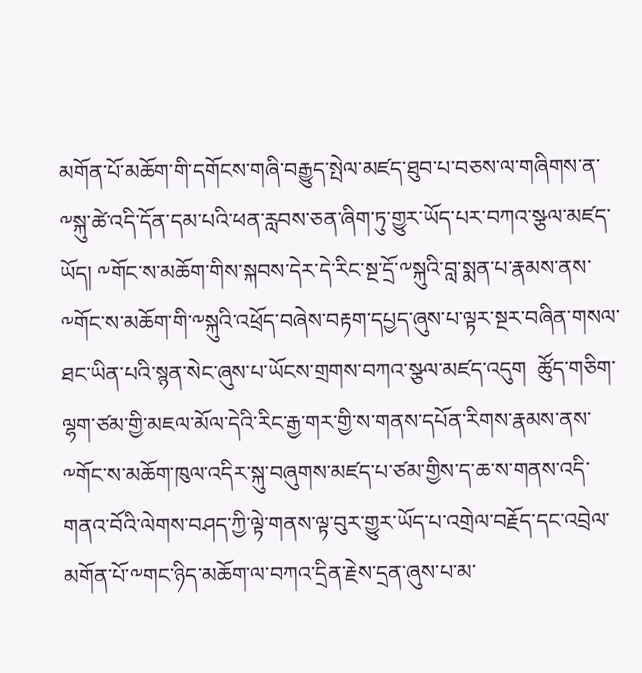མགོན་པོ་མཆོག་གི་དགོངས་གཞི་བརྒྱུད་སྤེལ་མཛད་ཐུབ་པ་བཅས་ལ་གཞིགས་ན་༸སྐུ་ཚེ་འདི་དོན་དམ་པའི་ཕན་རླབས་ཅན་ཞིག་ཏུ་གྱུར་ཡོད་པར་བཀའ་སྩལ་མཛད་ཡོད། ༸གོང་ས་མཆོག་གིས་སྐབས་དེར་དེ་རིང་སྔ་དྲོ་༸སྐུའི་བླ་སྨན་པ་རྣམས་ནས་༸གོང་ས་མཆོག་གི་༸སྐུའི་འཕྲོད་བཞེས་བརྟག་དཔྱད་ཞུས་པ་ལྟར་སྔར་བཞིན་གསལ་ཐང་ཡིན་པའི་སྙན་སེང་ཞུས་པ་ཡོངས་གྲགས་བཀའ་སྩལ་མཛད་འདུག  ཚོུད་གཅིག་ལྷག་ཙམ་གྱི་མཇལ་མོལ་དེའི་རིང་རྒྱ་གར་གྱི་ས་གནས་དཔོན་རིགས་རྣམས་ནས་༸གོང་ས་མཆོག་ཁུལ་འདིར་སྐུ་བཞུགས་མཛད་པ་ཙམ་གྱིས་ད་ཆ་ས་གནས་འདི་གནའ་བོའི་ལེགས་བཤད་ཀྱི་ལྟེ་གནས་ལྟ་བུར་གྱུར་ཡོད་པ་འགྲེལ་བརྗོད་དང་འབྲེལ་མགོན་པོ་༸གང་ཉིད་མཆོག་ལ་བཀའ་དྲིན་རྗེས་དྲན་ཞུས་པ་མ་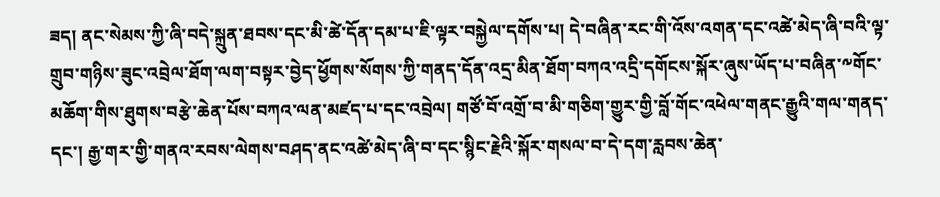ཟད། ནང་སེམས་ཀྱི་ཞི་བདེ་སྐྲུན་ཐབས་དང་མི་ཚེ་དོན་དམ་པ་ཇི་ལྟར་བསྐྱེལ་དགོས་པ། དེ་བཞིན་རང་གི་འོས་འགན་དང་འཚེ་མེད་ཞི་བའི་ལྟ་གྲུབ་གཉིས་ཟུང་འབྲེལ་ཐོག་ལག་བསྟར་བྱེད་ཕྱོགས་སོགས་ཀྱི་གནད་དོན་འདྲ་མིན་ཐོག་བཀའ་འདྲི་དགོངས་སྐོར་ཞུས་ཡོད་པ་བཞིན་༸གོང་མཆོག་གིས་ཐུགས་བརྩེ་ཆེན་པོས་བཀའ་ལན་མཛད་པ་དང་འབྲེལ། གཙོ་བོ་འགྲོ་བ་མི་གཅིག་གྱུར་གྱི་བློ་གོང་འཕེལ་གནང་རྒྱུའི་གལ་གནད་དང་། རྒྱ་གར་གྱི་གནའ་རབས་ལེགས་བཤད་ནང་འཚེ་མེད་ཞི་བ་དང་སྙིང་རྗེའི་སྐོར་གསལ་བ་དེ་དག་རླབས་ཆེན་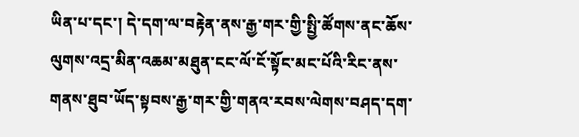ཡིན་པ་དང་། དེ་དག་ལ་བརྟེན་ནས་རྒྱ་གར་གྱི་སྤྱི་ཚོགས་ནང་ཆོས་ལུགས་འདྲ་མིན་འཆམ་མཐུན་ངང་ལོ་ངོ་སྟོང་མང་པོའི་རིང་ནས་གནས་ཐུབ་ཡོད་སྟབས་རྒྱ་གར་གྱི་གནའ་རབས་ལེགས་བཤད་དག་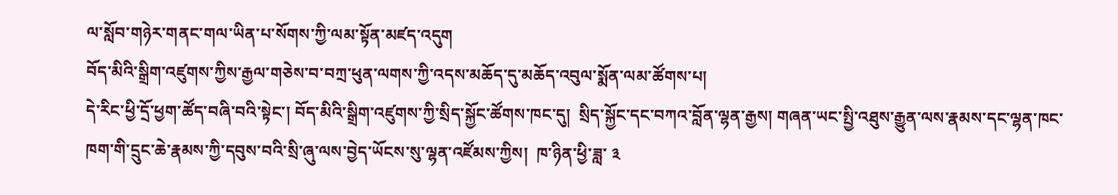ལ་སློབ་གཉེར་གནང་གལ་ཡིན་པ་སོགས་ཀྱི་ལམ་སྟོན་མཛད་འདུག
བོད་མིའི་སྒྲིག་འཛུགས་ཀྱིས་རྒྱལ་གཅེས་བ་བཀྲ་ཕུན་ལགས་ཀྱི་འདས་མཆོད་དུ་མཆོད་འབུལ་སྨོན་ལམ་ཚོགས་པ།
དེ་རིང་ཕྱི་དྲོ་ཕྱག་ཚོད་བཞི་བའི་སྟེང་། བོད་མིའི་སྒྲིག་འཛུགས་ཀྱི་སྲིད་སྐྱོང་ཚོགས་ཁང་དུ།  སྲིད་སྐྱོང་དང་བཀའ་བློན་ལྷན་རྒྱས། གཞན་ཡང་སྤྱི་འཐུས་རྒྱུན་ལས་རྣམས་དང་ལྷན་ཁང་ཁག་གི་དྲུང་ཆེ་རྣམས་ཀྱི་དབུས་བའི་སྲི་ཞུ་ལས་བྱེད་ཡོངས་སུ་ལྷན་འཛོམས་ཀྱིས།  ཁ་ཉིན་ཕྱི་ཟླ་ ༣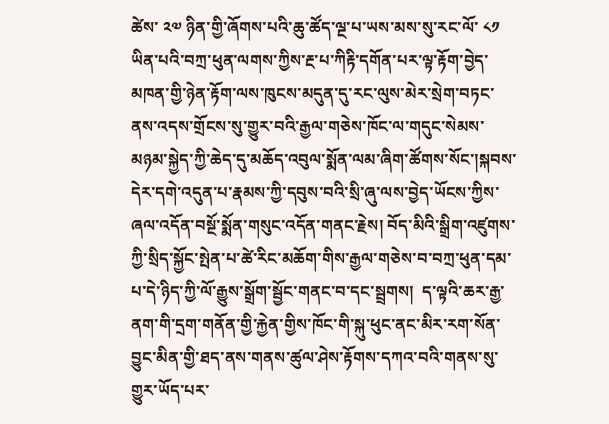ཚེས་ ༢༧ ཉིན་གྱི་ཞོགས་པའི་ཆུ་ཚོད་ལྔ་པ་ཡས་མས་སུ་རང་ལོ་ ༨༡ ཡིན་པའི་བཀྲ་ཕུན་ལགས་ཀྱིས་རྔ་པ་ཀིརྟི་དགོན་པར་ལྟ་རྟོག་བྱེད་མཁན་གྱི་ཉེན་རྟོག་ལས་ཁུངས་མདུན་དུ་རང་ལུས་མེར་སྲེག་བཏང་ནས་འདས་གྲོངས་སུ་གྱུར་བའི་རྒྱལ་གཅེས་ཁོང་ལ་གདུང་སེམས་མཉམ་སྐྱེད་ཀྱི་ཆེད་དུ་མཆོད་འབུལ་སྨོན་ལམ་ཞིག་ཚོགས་སོང་།སྐབས་དེར་དགེ་འདུན་པ་རྣམས་ཀྱི་དབུས་བའི་སྲི་ཞུ་ལས་བྱེད་ཡོངས་ཀྱིས་ཞལ་འདོན་བསྔོ་སྨོན་གསུང་འདོན་གནང་རྗེས། བོད་མིའི་སྒྲིག་འཛུགས་ཀྱི་སྲིད་སྐྱོང་སྤེན་པ་ཚེ་རིང་མཆོག་གིས་རྒྱལ་གཅེས་བ་བཀྲ་ཕུན་དམ་པ་དེ་ཉིད་ཀྱི་ལོ་རྒྱུས་སྒྲོག་སྦྱོང་གནང་བ་དང་སྦྲགས།  ད་ལྟའི་ཆར་རྒྱ་ནག་གི་དྲག་གནོན་གྱི་རྐྱེན་གྱིས་ཁོང་གི་སྐུ་ཕུང་ནང་མིར་རག་སོན་བྱུང་མིན་གྱི་ཐད་ནས་གནས་ཚུལ་ཤེས་རྟོགས་དཀའ་བའི་གནས་སུ་གྱུར་ཡོད་པར་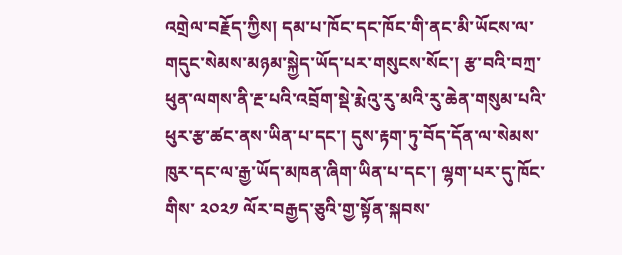འགྲེལ་བརྗོད་ཀྱིས། དམ་པ་ཁོང་དང་ཁོང་གི་ནང་མི་ཡོངས་ལ་གདུང་སེམས་མཉམ་སྐྱེད་ཡོད་པར་གསུངས་སོང་། རྩ་བའི་བཀྲ་ཕུན་ལགས་ནི་རྔ་པའི་འབྲོག་སྡེ་རྨེའུ་རུ་མའི་རུ་ཆེན་གསུམ་པའི་ཕུར་རྩ་ཚང་ནས་ཡིན་པ་དང་། དུས་རྟག་ཏུ་བོད་དོན་ལ་སེམས་ཁུར་དང་ལ་རྒྱ་ཡོད་མཁན་ཞིག་ཡིན་པ་དང་། ལྷག་པར་དུ་ཁོང་གིས་ ༢༠༢༡ ལོར་བརྒྱད་ཅུའི་གྱ་སྟོན་སྐབས་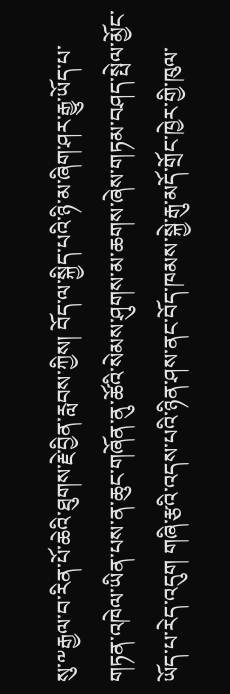སུ་༸རྒྱལ་བ་རིན་པོ་ཆེའི་ཐུགས་རྗེ་བྱིན་རླབས་ཀྱིས། བོད་ལ་སྐྱིད་པའི་ཉི་མ་ཞིག་ཤར་རྒྱུ་ཡོད་པ་གཏན་འཁེལ་ཡིན་པས་ན་ཆུང་གཞོན་ནུ་ཚོའི་སེམས་ཤུགས་མ་ཆགས་ཞེས་གཏམ་བཤད་སྤེལ་མྱོང་ཡོད་པ་རེད་འདུག གཞི་རྩའི་འདས་པའི་ཉིན་ཤས་ནང་བོད་ཁམས་སྐྱེ་རྒུ་མདོ་གྲོང་ཁྱེར་གྱི་ཁུལ་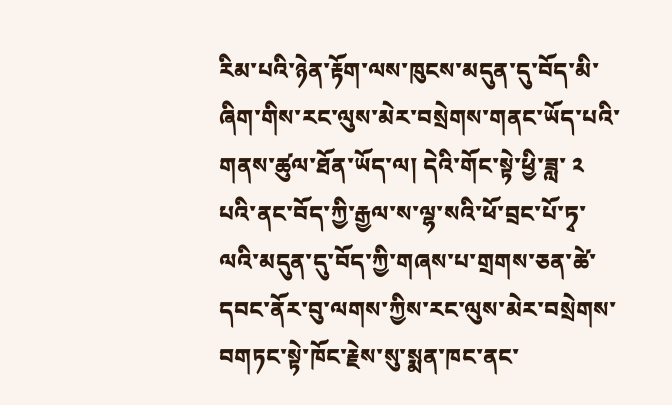རིམ་པའི་ཉེན་རྟོག་ལས་ཁུངས་མདུན་དུ་བོད་མི་ཞིག་གིས་རང་ལུས་མེར་བསྲེགས་གནང་ཡོད་པའི་གནས་ཚུལ་ཐོན་ཡོད་ལ། དེའི་གོང་སྟེ་ཕྱི་ཟླ་ ༢ པའི་ནང་བོད་ཀྱི་རྒྱལ་ས་ལྷ་སའི་ཕོ་བྲང་པོ་ཏྭ་ལའི་མདུན་དུ་བོད་ཀྱི་གཞས་པ་གྲགས་ཅན་ཚེ་དབང་ནོར་བུ་ལགས་ཀྱིས་རང་ལུས་མེར་བསྲེགས་བགཏང་སྟེ་ཁོང་རྗེས་སུ་སྨན་ཁང་ནང་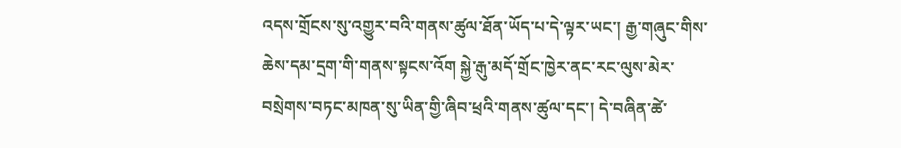འདས་གྲོངས་སུ་འགྱུར་བའི་གནས་ཚུལ་ཐོན་ཡོད་པ་དེ་ལྟར་ཡང་། རྒྱ་གཞུང་གིས་ཆེས་དམ་དྲག་གི་གནས་སྟངས་འོག སྐྱེ་རྒུ་མདོ་གྲོང་ཁྱེར་ནང་རང་ལུས་མེར་བསྲེགས་བཏང་མཁན་སུ་ཡིན་གྱི་ཞིབ་ཕྲའི་གནས་ཚུལ་དང་། དེ་བཞིན་ཚེ་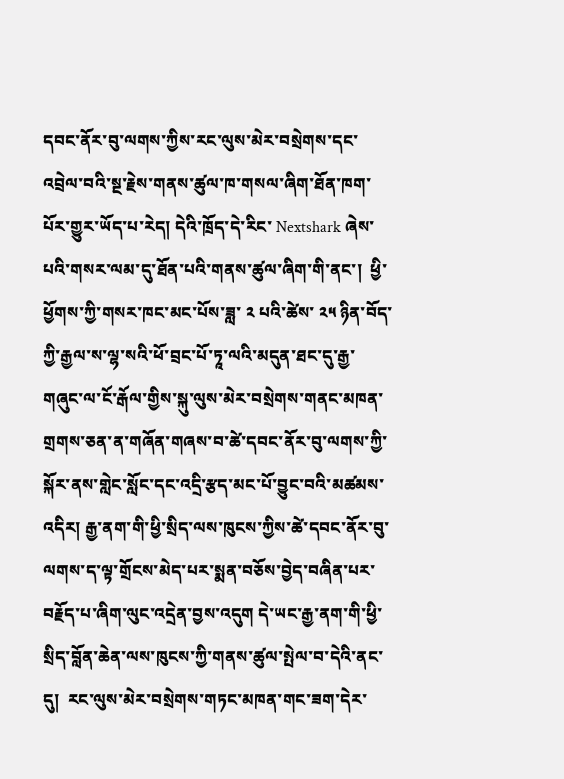དབང་ནོར་བུ་ལགས་ཀྱིས་རང་ལུས་མེར་བསྲེགས་དང་འབྲེལ་བའི་སྔ་རྗེས་གནས་ཚུལ་ཁ་གསལ་ཞིག་ཐོན་ཁག་པོར་གྱུར་ཡོད་པ་རེད། དེའི་ཁྲོད་དེ་རིང་ Nextshark ཞེས་པའི་གསར་ལམ་དུ་ཐོན་པའི་གནས་ཚུལ་ཞིག་གི་ནང་།  ཕྱི་ཕྱོགས་ཀྱི་གསར་ཁང་མང་པོས་ཟླ་ ༢ པའི་ཚེས་ ༢༥ ཉིན་བོད་ཀྱི་རྒྱལ་ས་ལྷ་སའི་ཕོ་བྲང་པོ་ཏཱ་ལའི་མདུན་ཐང་དུ་རྒྱ་གཞུང་ལ་ངོ་རྒོལ་གྱིས་སྐུ་ལུས་མེར་བསྲེགས་གནང་མཁན་གྲགས་ཅན་ན་གཞོན་གཞས་བ་ཚེ་དབང་ནོར་བུ་ལགས་ཀྱི་སྐོར་ནས་གླེང་སློང་དང་འདྲི་རྩད་མང་པོ་བྱུང་བའི་མཚམས་འདིར། རྒྱ་ནག་གི་ཕྱི་སྲིད་ལས་ཁུངས་ཀྱིས་ཚེ་དབང་ནོར་བུ་ལགས་ད་ལྟ་གྲོངས་མེད་པར་སྨན་བཅོས་བྱེད་བཞིན་པར་བརྗོད་པ་ཞིག་ལུང་འདྲེན་བྱས་འདུག དེ་ཡང་རྒྱ་ནག་གི་ཕྱི་སྲིད་བློན་ཆེན་ལས་ཁུངས་ཀྱི་གནས་ཚུལ་སྤེལ་བ་དེའི་ནང་དུ།  རང་ལུས་མེར་བསྲེགས་གཏང་མཁན་གང་ཟག་དེར་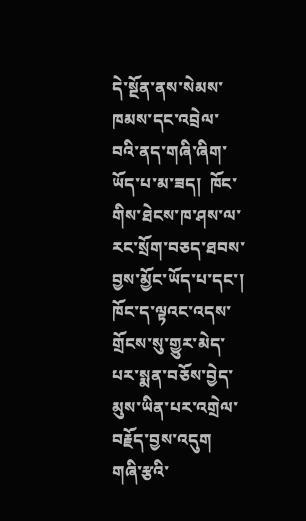དེ་སྔོན་ནས་སེམས་ཁམས་དང་འབྲེལ་བའི་ནད་གཞི་ཞིག་ཡོད་པ་མ་ཟད།  ཁོང་གིས་ཐེངས་ཁ་ཤས་ལ་རང་སྲོག་བཅད་ཐབས་བྱས་མྱོང་ཡོད་པ་དང་། ཁོང་ད་ལྟའང་འདས་གྲོངས་སུ་གྱུར་མེད་པར་སྨན་བཅོས་བྱེད་མུས་ཡིན་པར་འགྲེལ་བརྗོད་བྱས་འདུག གཞི་རྩའི་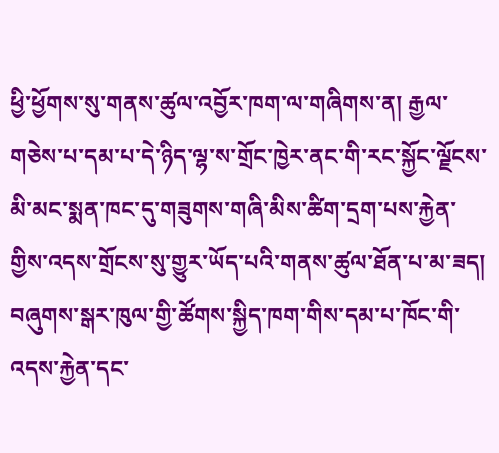ཕྱི་ཕྱོགས་སུ་གནས་ཚུལ་འབྱོར་ཁག་ལ་གཞིགས་ན། རྒྱལ་གཅེས་པ་དམ་པ་དེ་ཉིད་ལྷ་ས་གྲོང་ཁྱེར་ནང་གི་རང་སྐྱོང་ལྗོངས་མི་མང་སྨན་ཁང་དུ་གཟུགས་གཞི་མིས་ཚིག་དྲག་པས་རྐྱེན་གྱིས་འདས་གྲོངས་སུ་གྱུར་ཡོད་པའི་གནས་ཚུལ་ཐོན་པ་མ་ཟད། བཞུགས་སྒར་ཁུལ་གྱི་ཚོགས་སྐྱིད་ཁག་གིས་དམ་པ་ཁོང་གི་འདས་རྐྱེན་དང་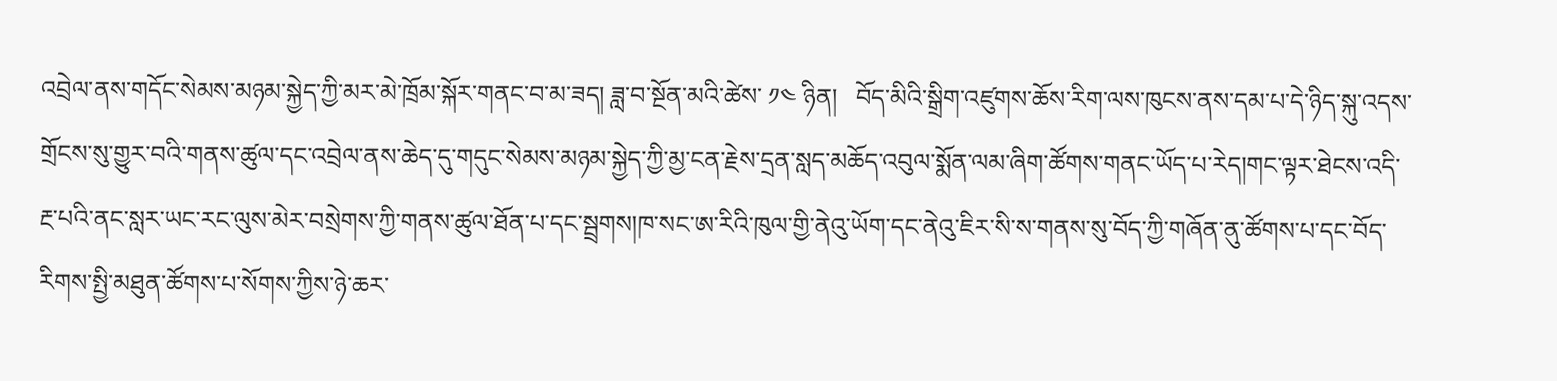འབྲེལ་ནས་གདོང་སེམས་མཉམ་སྐྱེད་ཀྱི་མར་མེ་ཁྲོམ་སྐོར་གནང་བ་མ་ཟད། ཟླ་བ་སྔོན་མའི་ཚེས་ ༡༤ ཉིན།   བོད་མིའི་སྒྲིག་འཛུགས་ཆོས་རིག་ལས་ཁུངས་ནས་དམ་པ་དེ་ཉིད་སྐུ་འདས་གྲོངས་སུ་གྱུར་བའི་གནས་ཚུལ་དང་འབྲེལ་ནས་ཆེད་དུ་གདུང་སེམས་མཉམ་སྐྱེད་ཀྱི་མྱ་ངན་རྗེས་དྲན་སླད་མཆོད་འབུལ་སྨོན་ལམ་ཞིག་ཚོགས་གནང་ཡོད་པ་རེད།གང་ལྟར་ཐེངས་འདི་རྔ་པའི་ནང་སླར་ཡང་རང་ལུས་མེར་བསྲེགས་ཀྱི་གནས་ཚུལ་ཐོན་པ་དང་སྦྲགས།ཁ་སང་ཨ་རིའི་ཁུལ་གྱི་ནེའུ་ཡོག་དང་ནེའུ་ཇིར་སི་ས་གནས་སུ་བོད་ཀྱི་གཞོན་ནུ་ཚོགས་པ་དང་བོད་རིགས་སྤྱི་མཐུན་ཚོགས་པ་སོགས་ཀྱིས་ཉེ་ཆར་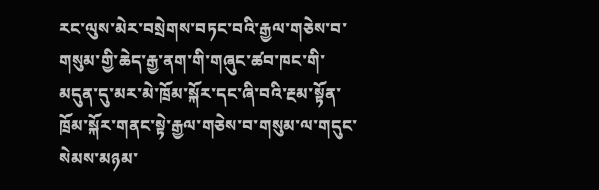རང་ལུས་མེར་བསྲེགས་བཏང་བའི་རྒྱལ་གཅེས་བ་གསུམ་གྱི་ཆེད་རྒྱ་ནག་གི་གཞུང་ཚབ་ཁང་གི་མདུན་དུ་མར་མེ་ཁྲོམ་སྐོར་དང་ཞི་བའི་རྔམ་སྟོན་ཁྲོམ་སྐོར་གནང་སྟེ་རྒྱལ་གཅེས་བ་གསུམ་ལ་གདུང་སེམས་མཉམ་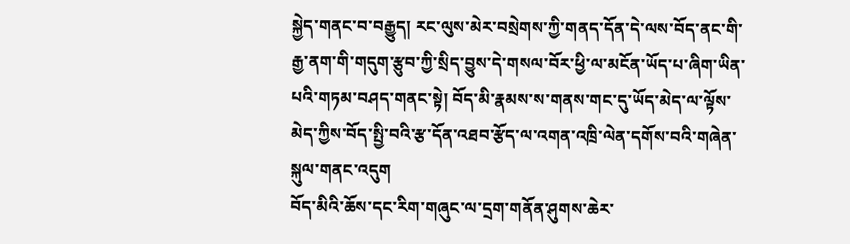སྐྱེད་གནང་བ་བརྒྱུད། རང་ལུས་མེར་བསྲེགས་ཀྱི་གནད་དོན་དེ་ལས་བོད་ནང་གི་རྒྱ་ནག་གི་གདུག་རྩུབ་ཀྱི་སྲིད་བྱུས་དེ་གསལ་བོར་ཕྱི་ལ་མངོན་ཡོད་པ་ཞིག་ཡིན་པའི་གཏམ་བཤད་གནང་སྟེ། བོད་མི་རྣམས་ས་གནས་གང་དུ་ཡོད་མེད་ལ་ལྟོས་མེད་ཀྱིས་བོད་སྤྱི་བའི་རྩ་དོན་འཐབ་རྩོད་ལ་འགན་འཁྲི་ལེན་དགོས་བའི་གཞེན་སྐུལ་གནང་འདུག
བོད་མིའི་ཆོས་དང་རིག་གཞུང་ལ་དྲག་གནོན་ཤུགས་ཆེར་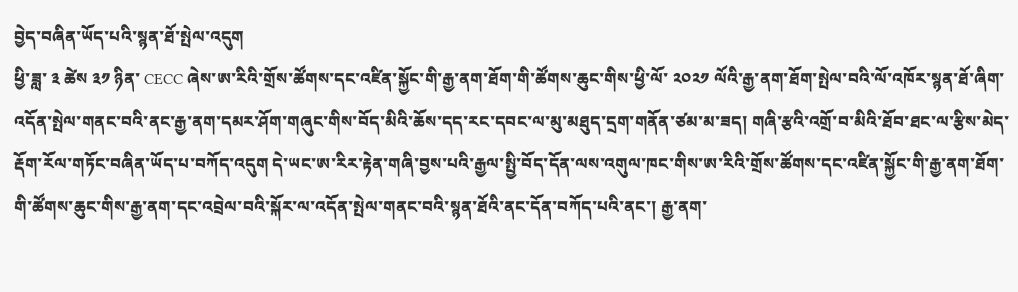བྱེད་བཞིན་ཡོད་པའི་སྙན་ཐོ་སྤེལ་འདུག
ཕྱི་ཟླ་ ༣ ཚེས ༣༡ ཉིན་ CECC ཞེས་ཨ་རིའི་གྲོས་ཚོགས་དང་འཛིན་སྐྱོང་གི་རྒྱ་ནག་ཐོག་གི་ཚོགས་ཆུང་གིས་ཕྱི་ལོ་ ༢༠༢༡ ལོའི་རྒྱ་ནག་ཐོག་སྤེལ་བའི་ལོ་འཁོར་སྙན་ཐོ་ཞིག་འདོན་སྤེལ་གནང་བའི་ནང་རྒྱ་ནག་དམར་ཤོག་གཞུང་གིས་བོད་མིའི་ཆོས་དད་རང་དབང་ལ་མུ་མཐུད་དྲག་གནོན་ཙམ་མ་ཟད། གཞི་རྩའི་འགྲོ་བ་མིའི་ཐོབ་ཐང་ལ་རྩིས་མེད་རྡོག་རོལ་གཏོང་བཞིན་ཡོད་པ་བཀོད་འདུག དེ་ཡང་ཨ་རིར་རྟེན་གཞི་བྱས་པའི་རྒྱལ་སྤྱི་བོད་དོན་ལས་འགུལ་ཁང་གིས་ཨ་རིའི་གྲོས་ཚོགས་དང་འཛིན་སྐྱོང་གི་རྒྱ་ནག་ཐོག་གི་ཚོགས་ཆུང་གིས་རྒྱ་ནག་དང་འབྲེལ་བའི་སྐོར་ལ་འདོན་སྤེལ་གནང་བའི་སྙན་ཐོའི་ནང་དོན་བཀོད་པའི་ནང་། རྒྱ་ནག་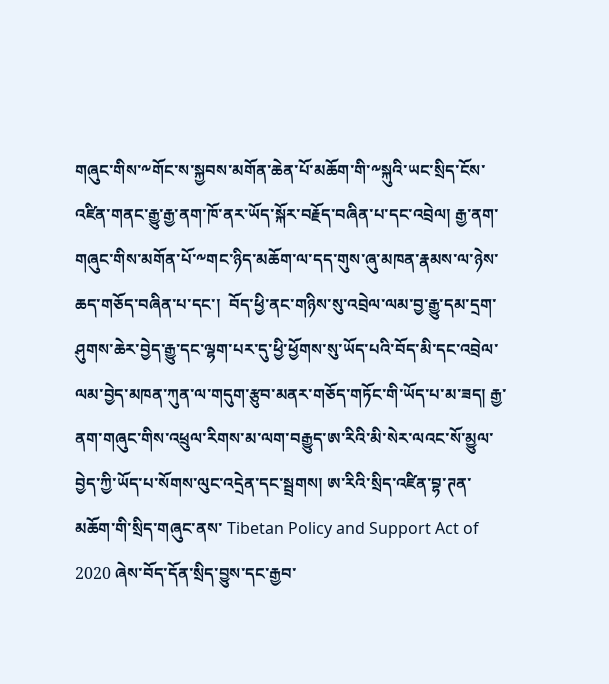གཞུང་གིས་༸གོང་ས་སྐྱབས་མགོན་ཆེན་པོ་མཆོག་གི་༸སྐུའི་ཡང་སྲིད་ངོས་འཛིན་གནང་རྒྱུ་རྒྱ་ནག་ཁོ་ནར་ཡོད་སྐོར་བརྗོད་བཞིན་པ་དང་འབྲེལ། རྒྱ་ནག་གཞུང་གིས་མགོན་པོ་༸གང་ཉིད་མཆོག་ལ་དད་གུས་ཞུ་མཁན་རྣམས་ལ་ཉེས་ཆད་གཅོད་བཞིན་པ་དང་།  བོད་ཕྱི་ནང་གཉིས་སུ་འབྲེལ་ལམ་བྱ་རྒྱུ་དམ་དྲག་ཤུགས་ཆེར་བྱེད་རྒྱུ་དང་ལྷག་པར་དུ་ཕྱི་ཕྱོགས་སུ་ཡོད་པའི་བོད་མི་དང་འབྲེལ་ལམ་བྱེད་མཁན་ཀུན་ལ་གདུག་རྩུབ་མནར་གཅོད་གཏོང་གི་ཡོད་པ་མ་ཟད། རྒྱ་ནག་གཞུང་གིས་འཕྲུལ་རིགས་མ་ལག་བརྒྱུད་ཨ་རིའི་མི་སེར་ལའང་སོ་མྱུལ་བྱེད་ཀྱི་ཡོད་པ་སོགས་ལུང་འདྲེན་དང་སྦྲགས། ཨ་རིའི་སྲིད་འཛིན་བྷ་ཊན་མཆོག་གི་སྲིད་གཞུང་ནས་ Tibetan Policy and Support Act of 2020 ཞེས་བོད་དོན་སྲིད་བྱུས་དང་རྒྱབ་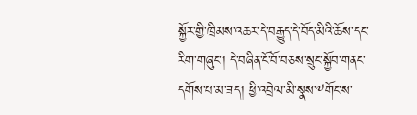སྐྱོར་གྱི་ཁྲིམས་འཆར་དེ་བརྒྱུད་དེ་བོད་མིའི་ཆོས་དང་རིག་གཞུང་། དེ་བཞིན་ངོ་བོ་བཅས་སྲུང་སྐྱོབ་གནང་དགོས་པ་མ་ཟད། ཕྱི་འབྲེལ་མི་སྣས་༸གོང་ས་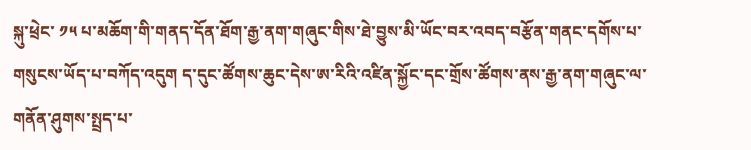སྐུ་ཕྲེང་ ༡༥ པ་མཆོག་གི་གནད་དོན་ཐོག་རྒྱ་ནག་གཞུང་གིས་ཐེ་བྱུས་མི་ཡོང་བར་འབད་བརྩོན་གནང་དགོས་པ་གསུངས་ཡོད་པ་བཀོད་འདུག ད་དུང་ཚོགས་ཆུང་དེས་ཨ་རིའི་འཛིན་སྐྱོང་དང་གྲོས་ཚོགས་ནས་རྒྱ་ནག་གཞུང་ལ་གནོན་ཤུགས་སྤྲད་པ་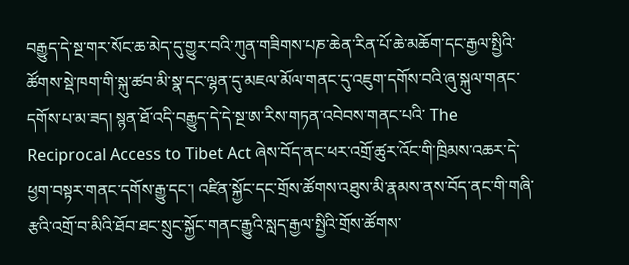བརྒྱུད་དེ་སྔ་གར་སོང་ཆ་མེད་དུ་གྱུར་བའི་ཀུན་གཟིགས་པཎ་ཆེན་རིན་པོ་ཆེ་མཆོག་དང་རྒྱལ་སྤྱིའི་ཚོགས་སྡེ་ཁག་གི་སྐུ་ཚབ་མི་སྣ་དང་ལྷན་དུ་མཇལ་མོལ་གནང་དུ་འཇུག་དགོས་བའི་ཞུ་སྐུལ་གནང་དགོས་པ་མ་ཟད། སྙན་ཐོ་འདི་བརྒྱུད་དེ་དེ་སྔ་ཨ་རིས་གཏན་འབེབས་གནང་པའི་ The Reciprocal Access to Tibet Act ཞེས་བོད་ནང་ཕར་འགྲོ་ཚུར་འོང་གི་ཁྲིམས་འཆར་དེ་ཕྱག་བསྟར་གནང་དགོས་རྒྱུ་དང་། འཛིན་སྐྱོང་དང་གྲོས་ཚོགས་འཐུས་མི་རྣམས་ནས་བོད་ནང་གི་གཞི་རྩའི་འགྲོ་བ་མིའི་ཐོབ་ཐང་སྲུང་སྐྱོང་གནང་རྒྱུའི་སླད་རྒྱལ་སྤྱིའི་གྲོས་ཚོགས་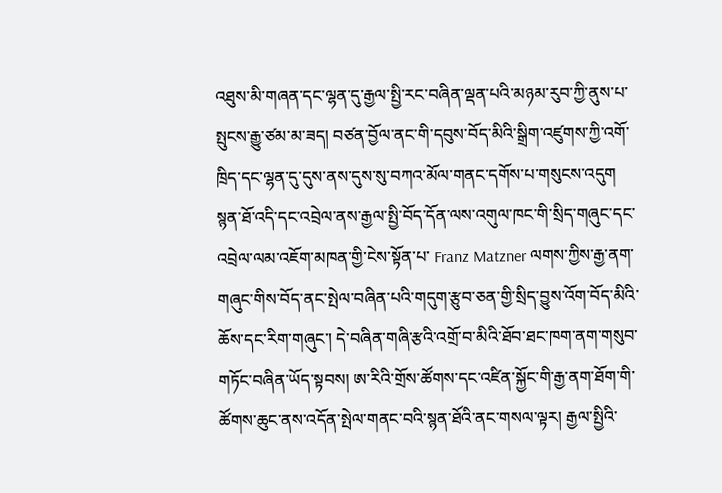འཐུས་མི་གཞན་དང་ལྷན་དུ་རྒྱལ་སྤྱི་རང་བཞིན་ལྡན་པའི་མཉམ་རུབ་ཀྱི་ནུས་པ་སྤུངས་རྒྱུ་ཙམ་མ་ཟད། བཙན་བྱོལ་ནང་གི་དབུས་བོད་མིའི་སྒྲིག་འཛུགས་ཀྱི་འགོ་ཁྲིད་དང་ལྷན་དུ་དུས་ནས་དུས་སུ་བཀའ་མོལ་གནང་དགོས་པ་གསུངས་འདུག སྙན་ཐོ་འདི་དང་འབྲེལ་ནས་རྒྱལ་སྤྱི་བོད་དོན་ལས་འགུལ་ཁང་གི་སྲིད་གཞུང་དང་འབྲེལ་ལམ་འཇོག་མཁན་གྱི་ངེས་སྟོན་པ་ Franz Matzner ལགས་ཀྱིས་རྒྱ་ནག་གཞུང་གིས་བོད་ནང་སྤེལ་བཞིན་པའི་གདུག་རྩུབ་ཅན་གྱི་སྲིད་བྱུས་འོག་བོད་མིའི་ཆོས་དང་རིག་གཞུང་། དེ་བཞིན་གཞི་རྩའི་འགྲོ་བ་མིའི་ཐོབ་ཐང་ཁག་ནག་གསུབ་གཏོང་བཞིན་ཡོད་སྟབས། ཨ་རིའི་གྲོས་ཚོགས་དང་འཛིན་སྐྱོང་གི་རྒྱ་ནག་ཐོག་གི་ཚོགས་ཆུང་ནས་འདོན་སྤེལ་གནང་བའི་སྙན་ཐོའི་ནང་གསལ་ལྟར། རྒྱལ་སྤྱིའི་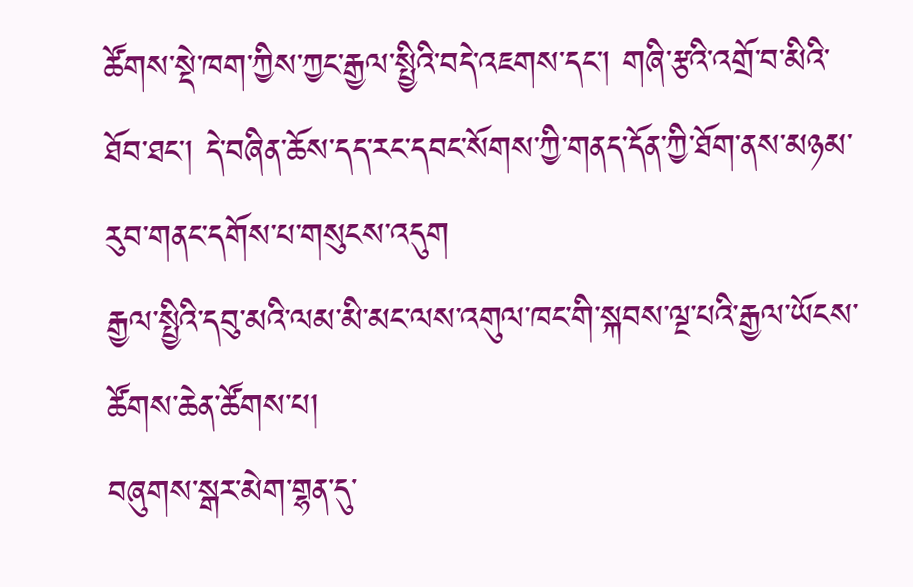ཚོགས་སྡེ་ཁག་ཀྱིས་ཀྱང་རྒྱལ་སྤྱིའི་བདེ་འཇགས་དང་། གཞི་རྩའི་འགྲོ་བ་མིའི་ཐོབ་ཐང་། དེ་བཞིན་ཆོས་དད་རང་དབང་སོགས་ཀྱི་གནད་དོན་ཀྱི་ཐོག་ནས་མཉམ་རུབ་གནང་དགོས་པ་གསུངས་འདུག
རྒྱལ་སྤྱིའི་དབུ་མའི་ལམ་མི་མང་ལས་འགུལ་ཁང་གི་སྐབས་ལྔ་པའི་རྒྱལ་ཡོངས་ཚོགས་ཆེན་ཚོགས་པ།
བཞུགས་སྒར་མེག་གྷན་དུ་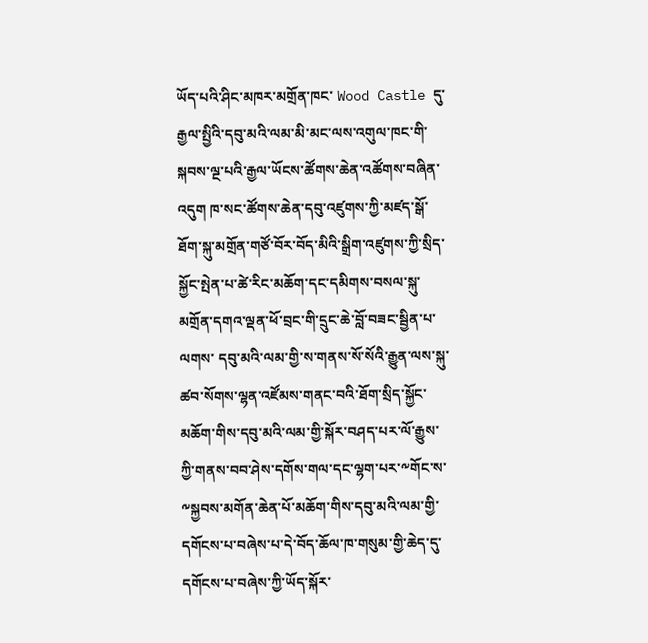ཡོད་པའི་ཤིང་མཁར་མགྲོན་ཁང་ Wood Castle དུ་རྒྱལ་སྤྱིའི་དབུ་མའི་ལམ་མི་མང་ལས་འགུལ་ཁང་གི་སྐབས་ལྔ་པའི་རྒྱལ་ཡོངས་ཚོགས་ཆེན་འཚོགས་བཞིན་འདུག ཁ་སང་ཚོགས་ཆེན་དབུ་འཛུགས་ཀྱི་མཛད་སྒོ་ཐོག་སྐུ་མགྲོན་གཙོ་བོར་བོད་མིའི་སྒྲིག་འཛུགས་ཀྱི་སྲིད་སྐྱོང་སྤེན་པ་ཚེ་རིང་མཆོག་དང་དམིགས་བསལ་སྐུ་མགྲོན་དགའ་ལྡན་ཕོ་བྲང་གི་དྲུང་ཆེ་བློ་བཟང་སྦྱིན་པ་ལགས་ དབུ་མའི་ལམ་གྱི་ས་གནས་སོ་སོའི་རྒྱུན་ལས་སྐུ་ཚབ་སོགས་ལྷན་འཛོམས་གནང་བའི་ཐོག་སྲིད་སྐྱོང་མཆོག་གིས་དབུ་མའི་ལམ་གྱི་སྐོར་བཤད་པར་ལོ་རྒྱུས་ཀྱི་གནས་བབ་ཤེས་དགོས་གལ་དང་ལྷག་པར་༸གོང་ས་༸སྐྱབས་མགོན་ཆེན་པོ་མཆོག་གིས་དབུ་མའི་ལམ་གྱི་དགོངས་པ་བཞེས་པ་དེ་བོད་ཆོལ་ཁ་གསུམ་གྱི་ཆེད་དུ་དགོངས་པ་བཞེས་ཀྱི་ཡོད་སྐོར་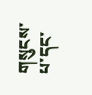གསུངས་པ་དང་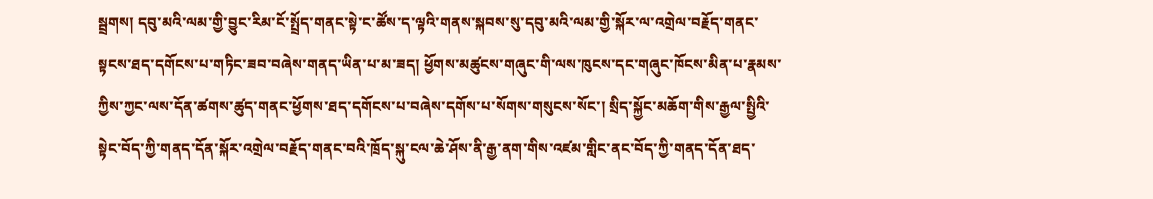སྦྲགས། དབུ་མའི་ལམ་གྱི་བྱུང་རིམ་ངོ་སྤྲོད་གནང་སྟེ་ང་ཚོས་ད་ལྟའི་གནས་སྐབས་སུ་དབུ་མའི་ལམ་གྱི་སྐོར་ལ་འགྲེལ་བརྗོད་གནང་སྟངས་ཐད་དགོངས་པ་གཏིང་ཟབ་བཞེས་གནད་ཡིན་པ་མ་ཟད། ཕྱོགས་མཚུངས་གཞུང་གི་ལས་ཁུངས་དང་གཞུང་ཁོངས་མིན་པ་རྣམས་ཀྱིས་ཀྱང་ལས་དོན་ཚགས་ཚུད་གནང་ཕྱོགས་ཐད་དགོངས་པ་བཞེས་དགོས་པ་སོགས་གསུངས་སོང་། སྲིད་སྐྱོང་མཆོག་གིས་རྒྱལ་སྤྱིའི་སྟེང་བོད་ཀྱི་གནད་དོན་སྐོར་འགྲེལ་བརྗོད་གནང་བའི་ཁྲོད་སྐུ་ངལ་ཆེ་ཤོས་ནི་རྒྱ་ནག་གིས་འཛམ་གླིང་ནང་བོད་ཀྱི་གནད་དོན་ཐད་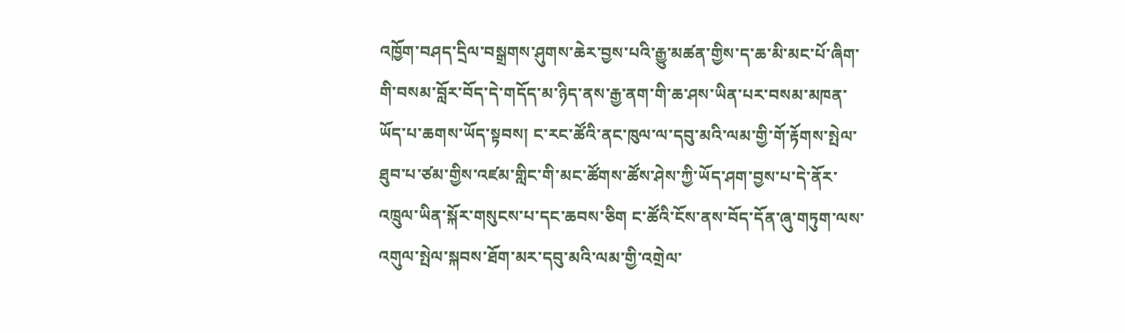འཁྱོག་བཤད་དྲིལ་བསྒྲགས་ཤུགས་ཆེར་བྱས་པའི་རྒྱུ་མཚན་གྱིས་ད་ཆ་མི་མང་པོ་ཞིག་གི་བསམ་བློར་བོད་དེ་གདོད་མ་ཉིད་ནས་རྒྱ་ནག་གི་ཆ་ཤས་ཡིན་པར་བསམ་མཁན་ཡོད་པ་ཆགས་ཡོད་སྟབས། ང་རང་ཚོའི་ནང་ཁུལ་ལ་དབུ་མའི་ལམ་གྱི་གོ་རྟོགས་སྤེལ་ཐུབ་པ་ཙམ་གྱིས་འཛམ་གླིང་གི་མང་ཚོགས་ཚོས་ཤེས་ཀྱི་ཡོད་ཤག་བྱས་པ་དེ་ནོར་འཁྲུལ་ཡིན་སྐོར་གསུངས་པ་དང་ཆབས་ཅིག ང་ཚོའི་ངོས་ནས་བོད་དོན་ཞུ་གཏུག་ལས་འགུལ་སྤེལ་སྐབས་ཐོག་མར་དབུ་མའི་ལམ་གྱི་འགྲེལ་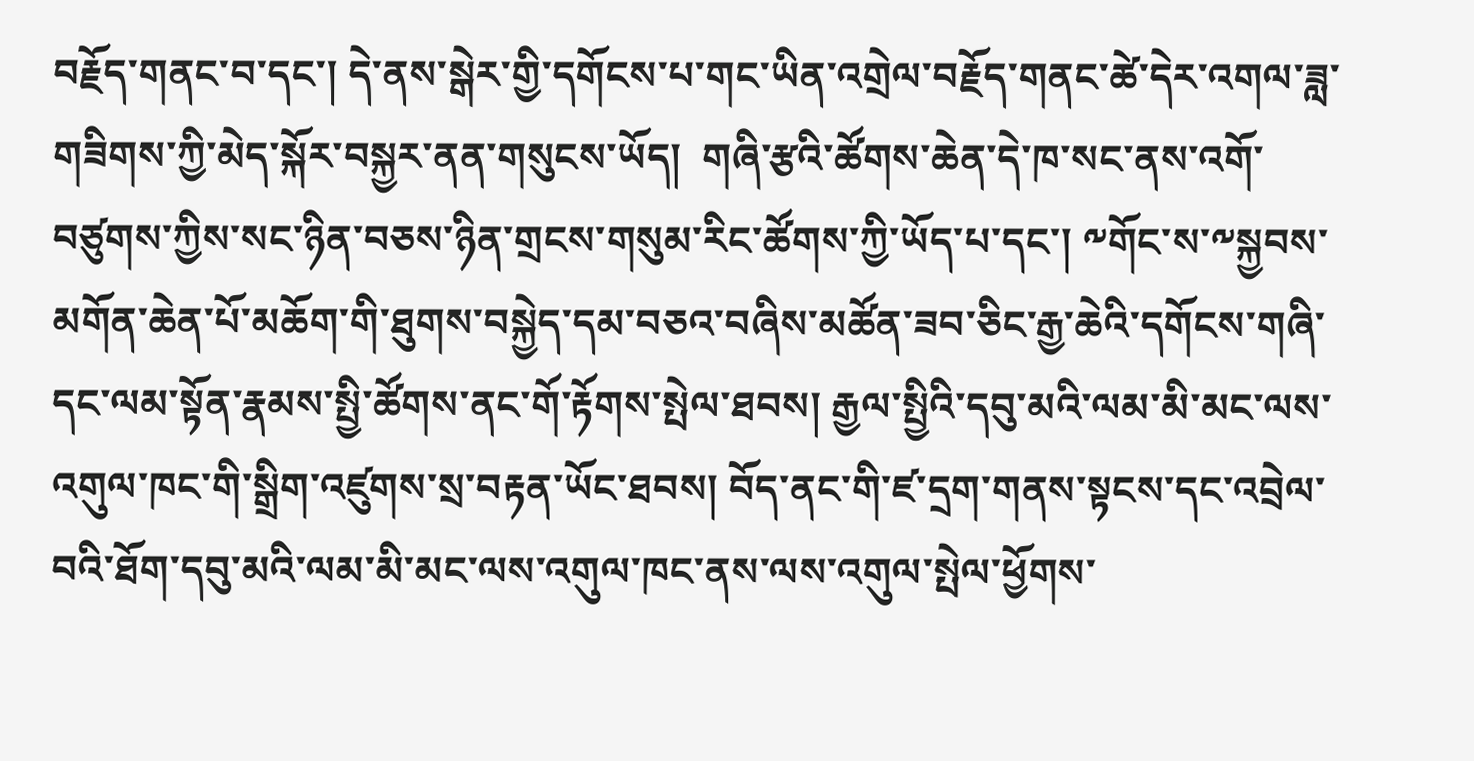བརྗོད་གནང་བ་དང་། དེ་ནས་སྒེར་གྱི་དགོངས་པ་གང་ཡིན་འགྲེལ་བརྗོད་གནང་ཚེ་དེར་འགལ་ཟླ་གཟིགས་ཀྱི་མེད་སྐོར་བསྐྱར་ནན་གསུངས་ཡོད།  གཞི་རྩའི་ཚོགས་ཆེན་དེ་ཁ་སང་ནས་འགོ་བཙུགས་ཀྱིས་སང་ཉིན་བཅས་ཉིན་གྲངས་གསུམ་རིང་ཚོགས་ཀྱི་ཡོད་པ་དང་། ༸གོང་ས་༸སྐྱབས་མགོན་ཆེན་པོ་མཆོག་གི་ཐུགས་བསྐྱེད་དམ་བཅའ་བཞིས་མཚོན་ཟབ་ཅིང་རྒྱ་ཆེའི་དགོངས་གཞི་དང་ལམ་སྟོན་རྣམས་སྤྱི་ཚོགས་ནང་གོ་རྟོགས་སྤེལ་ཐབས། རྒྱལ་སྤྱིའི་དབུ་མའི་ལམ་མི་མང་ལས་འགུལ་ཁང་གི་སྒྲིག་འཛུགས་སྲ་བརྟན་ཡོང་ཐབས། བོད་ནང་གི་ཛ་དྲག་གནས་སྟངས་དང་འབྲེལ་བའི་ཐོག་དབུ་མའི་ལམ་མི་མང་ལས་འགུལ་ཁང་ནས་ལས་འགུལ་སྤེལ་ཕྱོགས་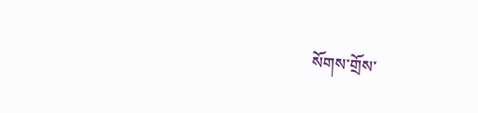སོགས་གྲོས་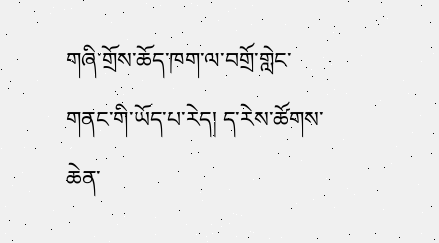གཞི་གྲོས་ཆོད་ཁག་ལ་བགྲོ་གླེང་གནང་གི་ཡོད་པ་རེད། ད་རེས་ཚོགས་ཆེན་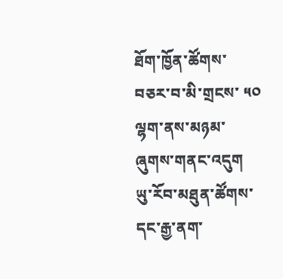ཐོག་ཁྱོན་ཚོགས་བཅར་བ་མི་གྲངས་ ༥༠ ལྷག་ནས་མཉམ་ཞུགས་གནང་འདུག
ཡུ་རོབ་མཐུན་ཚོགས་དང་རྒྱ་ནག་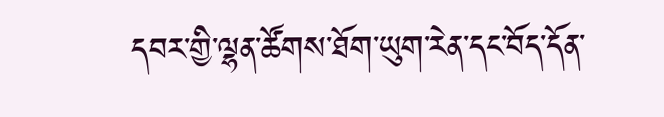དབར་གྱི་ལྷན་ཚོགས་ཐོག་ཡུག་རེན་དང་བོད་དོན་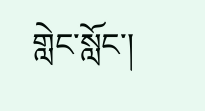གླེང་སློང་།